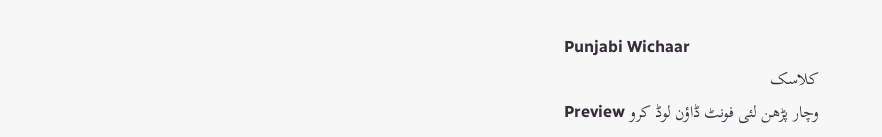Punjabi Wichaar
کلاسک
وچار پڑھن لئی فونٹ ڈاؤن لوڈ کرو Preview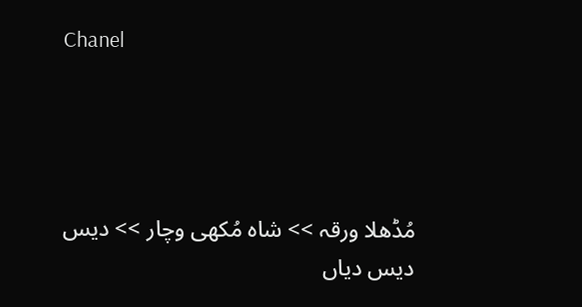Chanel




مُڈھلا ورقہ >> شاہ مُکھی وچار >> دیس دیس دیاں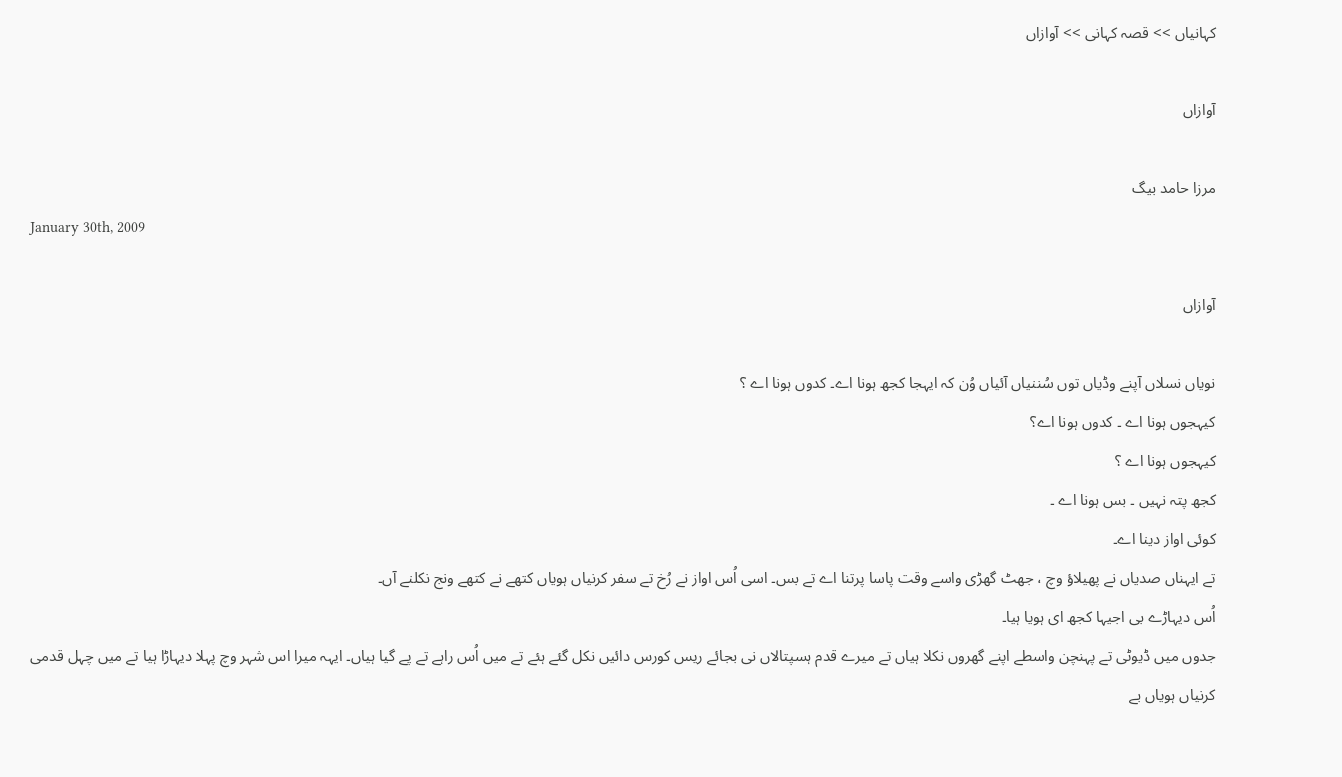کہانیاں >> قصہ کہانی >> آوازاں

آوازاں

مرزا حامد بیگ
January 30th, 2009

آوازاں

نویاں نسلاں آپنے وڈیاں توں سُننیاں آئیاں وُن کہ ایہجا کجھ ہونا اے۔ کدوں ہونا اے ؟
کیہجوں ہونا اے ۔ کدوں ہونا اے؟
کیہجوں ہونا اے ؟
کجھ پتہ نہیں ۔ بس ہونا اے ۔
کوئی اواز دینا اے۔
تے ایہناں صدیاں نے پھیلاؤ وچ ، جھٹ گھڑی واسے وقت پاسا پرتنا اے تے بس۔ اسی اُس اواز نے رُخ تے سفر کرنیاں ہویاں کتھے نے کتھے ونج نکلنے آں۔
اُس دیہاڑے بی اجیہا کجھ ای ہویا ہیا۔
جدوں میں ڈیوٹی تے پہنچن واسطے اپنے گھروں نکلا ہیاں تے میرے قدم ہسپتالاں نی بجائے ریس کورس دائیں نکل گئے ہئے تے میں اُس راہے تے پے گیا ہیاں۔ ایہہ میرا اس شہر وچ پہلا دیہاڑا ہیا تے میں چہل قدمی کرنیاں ہویاں بے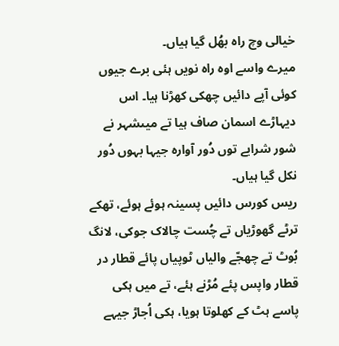خیالی وچ راہ بھُل گیا ہیاں۔
میرے واسے اوہ راہ نویں ہئی برے جیوں کوئی آپے دائیں چھکی کھڑنا ہیا۔ اس دیہاڑے اسمان صاف ہیا تے میںشہر نے شور شرابے توں دُور آوارہ جیہا بہوں دُور نکل گیا ہیاں۔
ریس کورس دائیں پسینہ ہوئے ہوئے، تھکے ترٹے گھوڑیاں تے چُست چالاک جوکی، لانگ بُوٹ تے چھجّے والیاں ٹوپیاں پائے قطار در قطار واپس پئے مُڑنے ہئے، تے میں ہکی پاسے ہٹ کے کھلوتا ہویا، ہکی اُجاڑ جیہے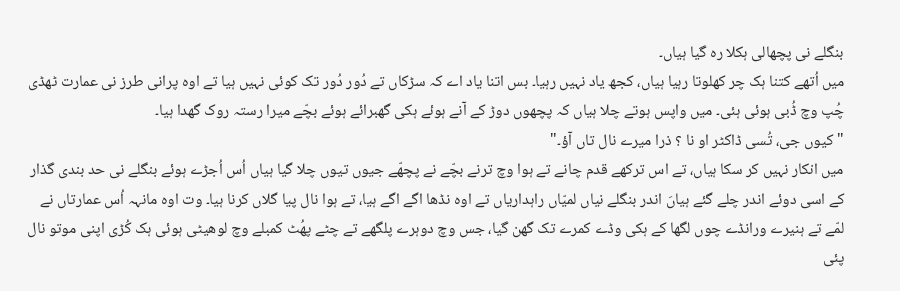بنگلے نی پچھالی ہکلا رہ گیا ہیاں۔
میں اُتھے کتنا ہک چر کھلوتا رہیا ہیاں، کجھ یاد نہیں رہیا۔ بس اتنا یاد اے کہ سڑکاں تے دُور دُور تک کوئی نہیں ہیا تے اوہ پرانی طرز نی عمارت ٹھڈی چُپ وچ ڈُبی ہوئی ہئی۔ میں واپس ہوتے چلا ہیاں کہ پچھوں دوڑ کے آنے ہوئے ہکی گھبرائے ہوئے بچّے میرا رستہ روک گھدا ہیا۔
"کیوں جی، تُسی ڈاکٹر او نا ؟ ذرا میرے نال تاں آؤ۔"
میں انکار نہیں کر سکا ہیاں، تے اس ترکھے قدم چانے تے ہوا وچ ترنے بچّے نے پچھّے جیوں تیوں چلا گیا ہیاں اُس اُجڑے ہوئے بنگلے نی حد بندی گذار کے اسی دوئے اندر چلے گئے ہیاںَ اندر بنگلے نیاں لمیّاں راہداریاں تے اوہ نڈھا اگے اگے ہیا، تے ہوا نال پیا گلاں کرنا ہیا۔ وت اوہ مانہہ اُس عمارتاں نے لمّے تے ہنیرے ورانڈے چوں لگھا کے ہکی وڈے کمرے تک گھن گیا، جس وچ دوہرے پلگھے تے چٹے پھُٹ کمبلے وچ لوھیٹی ہوئی ہک کُڑی اپنی موتو نال پئی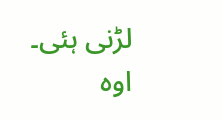لڑنی ہئی۔
اوہ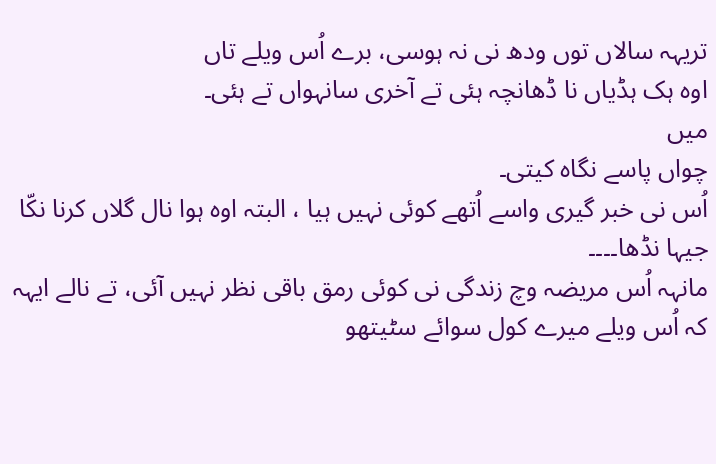تریہہ سالاں توں ودھ نی نہ ہوسی، برے اُس ویلے تاں
اوہ ہک ہڈیاں نا ڈھانچہ ہئی تے آخری سانہواں تے ہئی۔
میں
چواں پاسے نگاہ کیتی۔
اُس نی خبر گیری واسے اُتھے کوئی نہیں ہیا ، البتہ اوہ ہوا نال گلاں کرنا نکّا جیہا نڈھا۔۔۔۔
مانہہ اُس مریضہ وچ زندگی نی کوئی رمق باقی نظر نہیں آئی، تے نالے ایہہ کہ اُس ویلے میرے کول سوائے سٹیتھو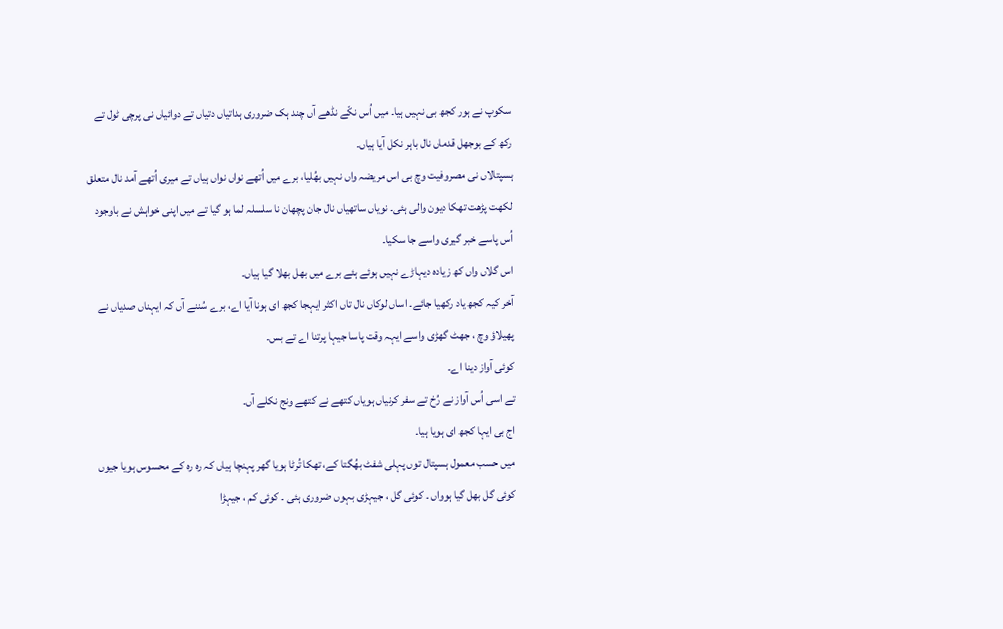سکوپ نے ہور کجھ بی نہیں ہیا۔ میں اُس نکّے نڈھے آں چند ہک ضروری ہداتیاں دتیاں تے دوائیاں نی پرچی ٹول تے رکھ کے بوجھل قدماں نال باہر نکل آیا ہیاں۔
ہسپتالاں نی مصروفیت وچ بی اس مریضہ واں نہیں بھُلیا، برے میں اُتھے نواں نواں ہیاں تے میری اُتھے آمد نال متعلق لکھت پڑھت تھکا دیون والی ہئی۔ نویاں ساتھیاں نال جان پچھان نا سلسلہ لما ہو گیا تے میں اپنی خواہش نے باوجود اُس پاسے خبر گیری واسے جا سکیا۔
اس گلاں واں کھ زیادہ دیہاڑے نہیں ہوئے ہئے برے میں بھل بھلا گیا ہیاں۔
آخر کیہ کجھ یاد رکھیا جائے۔ اساں لوکاں نال تاں اکثر ایہجا کجھ ای ہونا آیا اے، برے سُننے آں کہ ایہناں صدیاں نے پھیلاؤ وچ ، جھٹ گھڑی واسے ایہہ وقت پاسا جیہا پرتنا اے تے بس۔
کوئی آواز دینا اے۔
تے اسی اُس آواز نے رُخ تے سفر کرنیاں ہویاں کتھے نے کتھے ونج نکلے آں۔
اج بی ایہا کجھ ای ہویا ہیا۔
میں حسب معمول ہسپتال توں پہلی شفٹ بھُگتا کے، تھکا تُرٹا ہویا گھر پہنچا ہیاں کہ رہ رہ کے محسوس ہویا جیوں کوئی گل بھل گیا ہوواں ۔ کوئی گل ، جیہڑی بہوں ضروری ہئی ۔ کوئی کم ، جیہڑا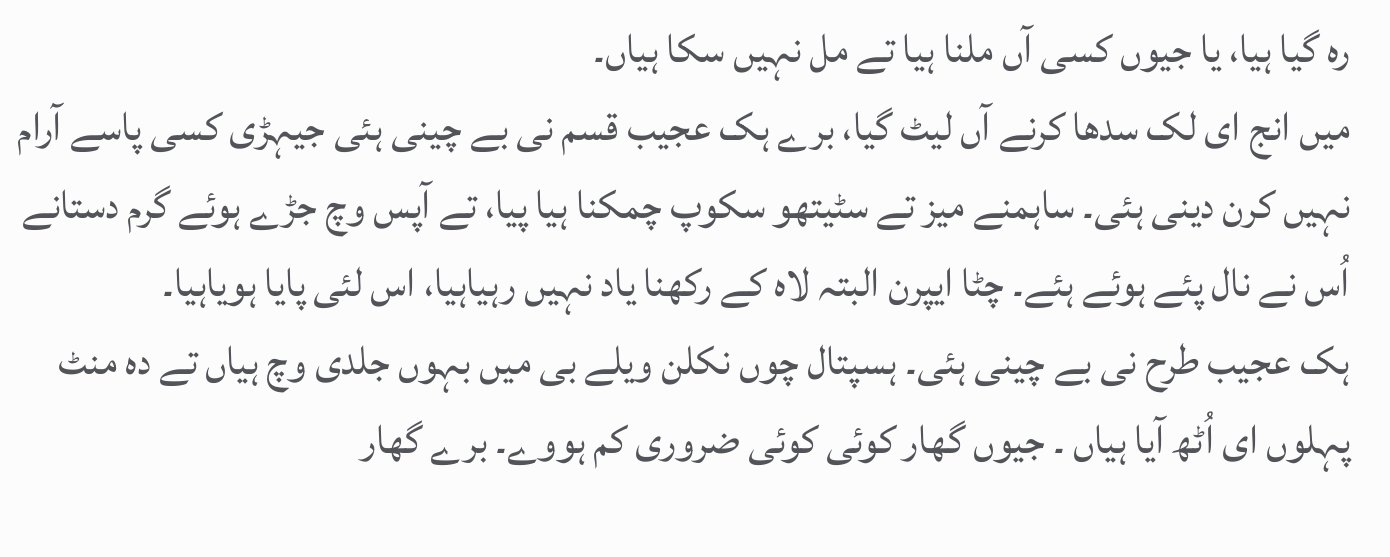رہ گیا ہیا، یا جیوں کسی آں ملنا ہیا تے مل نہیں سکا ہیاں۔
میں انج ای لک سدھا کرنے آں لیٹ گیا، برے ہک عجیب قسم نی بے چینی ہئی جیہڑی کسی پاسے آرام نہیں کرن دینی ہئی۔ ساہمنے میز تے سٹیتھو سکوپ چمکنا ہیا پیا، تے آپس وچ جڑے ہوئے گرم دستانے اُس نے نال پئے ہوئے ہئے۔ چٹا ایپرن البتہ لاہ کے رکھنا یاد نہیں رہیاہیا، اس لئی پایا ہویاہیا۔
ہک عجیب طرح نی بے چینی ہئی۔ ہسپتال چوں نکلن ویلے بی میں بہوں جلدی وچ ہیاں تے دہ منٹ پہلوں ای اُٹھ آیا ہیاں ۔ جیوں گھار کوئی کوئی ضروری کم ہووے۔ برے گھار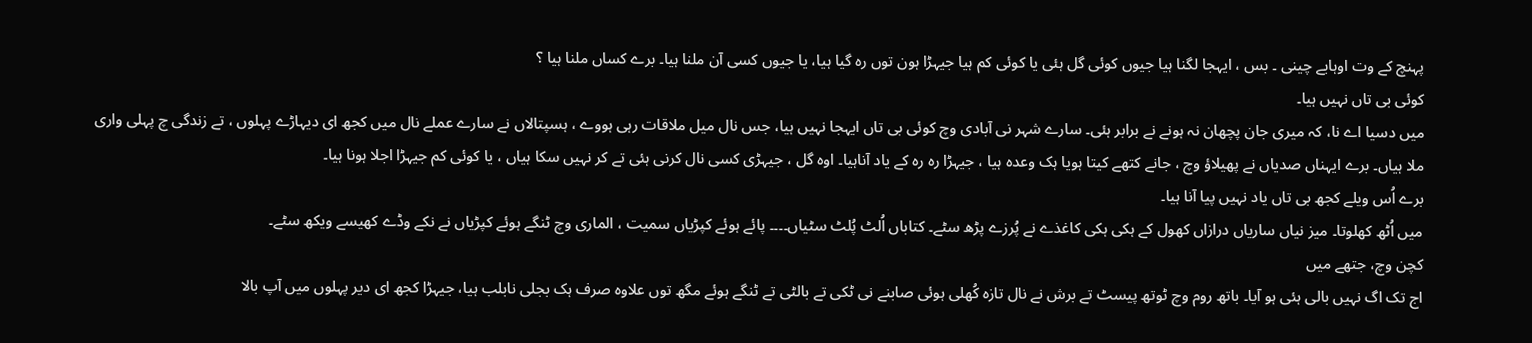پہنچ کے وت اوہابے چینی ۔ بس ، ایہجا لگنا ہیا جیوں کوئی گل ہئی یا کوئی کم ہیا جیہڑا ہون توں رہ گیا ہیا، یا جیوں کسی آن ملنا ہیا۔ برے کساں ملنا ہیا ؟
کوئی بی تاں نہیں ہیا۔
میں دسیا اے نا، کہ میری جان پچھان نہ ہونے نے برابر ہئی۔ سارے شہر نی آبادی وچ کوئی بی تاں ایہجا نہیں ہیا، جس نال میل ملاقات رہی ہووے ، ہسپتالاں نے سارے عملے نال میں کجھ ای دیہاڑے پہلوں ، تے زندگی چ پہلی واری ملا ہیاں۔ برے ایہناں صدیاں نے پھیلاؤ وچ ، جانے کتھے کیتا ہویا ہک وعدہ ہیا ، جیہڑا رہ رہ کے یاد آناہیا۔ اوہ گل ، جیہڑی کسی نال کرنی ہئی تے کر نہیں سکا ہیاں ، یا کوئی کم جیہڑا اجلا ہونا ہیا۔
برے اُس ویلے کجھ بی تاں یاد نہیں پیا آنا ہیا۔
میں اُٹھ کھلوتا۔ میز نیاں ساریاں درازاں کھول کے ہکی ہکی کاغذے نے پُرزے پڑھ سٹے۔ کتاباں اُلٹ پُلٹ سٹیاں۔۔۔۔ پائے ہوئے کپڑیاں سمیت ، الماری وچ ٹنگے ہوئے کپڑیاں نے نکے وڈے کھیسے ویکھ سٹے۔
کچن وچ، جتھے میں
اج تک اگ نہیں بالی ہئی ہو آیا۔ باتھ روم وچ ٹوتھ پیسٹ تے برش نے نال تازہ کُھلی ہوئی صابنے نی ٹکی تے بالٹی تے ٹنگے ہوئے مگھ توں علاوہ صرف ہک بجلی نابلب ہیا، جیہڑا کجھ ای دیر پہلوں میں آپ بالا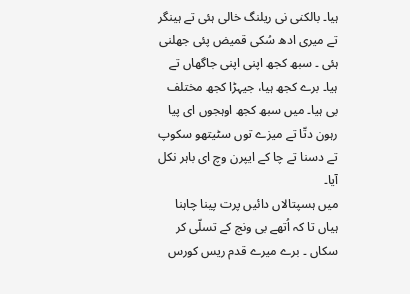ہیا۔ بالکنی نی ریلنگ خالی ہئی تے ہینگر تے میری ادھ سُکی قمیض پئی جھلنی ہئی ۔ سبھ کجھ اپنی اپنی جاگھاں تے ہیا۔ برے کجھ ہیا، جیہڑا کجھ مختلف بی ہیا۔ میں سبھ کجھ اوہجوں ای پیا رہون دتّا تے میزے توں سٹیتھو سکوپ تے دسنا تے چا کے ایپرن وچ ای باہر نکل آیا۔
میں ہسپتالاں دائیں پرت پینا چاہنا ہیاں تا کہ اُتھے بی ونج کے تسلّی کر سکاں ۔ برے میرے قدم ریس کورس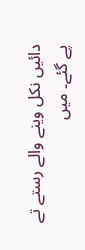دائیں نکل وینے والے رستے تے پے گئے۔ میں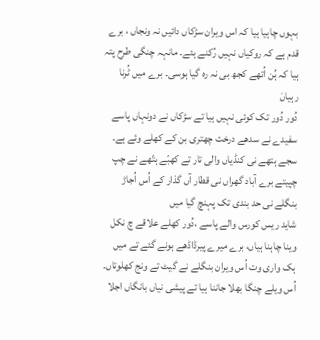بہوں چاہیا ہیا کہ اس ویران سڑکاں دائیں نہ ونجاں ، برے قدم ہے کہ روکیاں نہیں رُکنے ہئے۔ مانہہ چنگی طرح پتہ ہیا کہ ہُن اُتھے کجھ بی نہ رہ گیا ہوسی۔ برے میں ٹُرنا رہیاںَ
دُور دُور تک کوئی نہیں ہیا تے سڑکاں نے دونہاں پاسے سفیدے نے سدھے درخت چھتری بن کے کھلے وئے ہے۔ سجے ہتھے نی کنڈیاں والی تار تے کھبّے ہتّھے نے چپ چپیتے برے آباد گھراں نی قطار آں گذار کے اُس اُجاڑ بنگلے نی حد بندی تک پہنچ گیا میں
شاید ریس کورس والے پاسے ،دُور کھلے علاقے چ نکل وینا چاہنا ہیاں، برے میرے پیرڈاڈھے ہونے گئے تے میں ہک واری وت اُس ویران بنگلے نے گیٹ تے ونج کھلوتاں۔
اُس ویلے چنگا بھلا جاننا ہیا تے پیشی نیاں بانگاں اجلا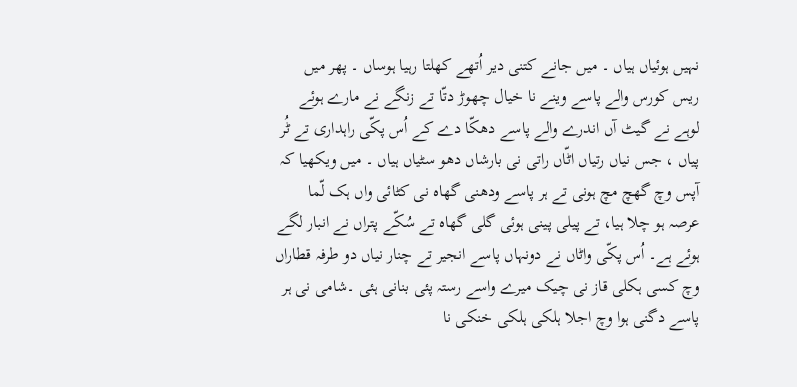نہیں ہوئیاں ہیاں ۔ میں جانے کتنی دیر اُتھے کھلتا رہیا ہوساں ۔ پھر میں ریس کورس والے پاسے وینے نا خیال چھوڑ دتّا تے زنگے نے مارے ہوئے لوہے نے گیٹ آں اندرے والے پاسے دھکّا دے کے اُس پکّی راہداری تے ٹُر پیاں ، جس نیاں رتیاں اٹّاں راتی نی بارشاں دھو سٹیاں ہیاں ۔ میں ویکھیا کہ آپس وچ گھچ مچ ہونی تے ہر پاسے ودھنی گھاہ نی کٹائی واں ہک لّما عرصہ ہو چلا ہیا، تے پیلی پینی ہوئی گلی گھاہ تے سُکّے پتراں نے انبار لگے ہوئے ہے۔ اُس پکّی واٹاں نے دونہاں پاسے انجیر تے چنار نیاں دو طرفہ قطاراں وچ کسی ہکلی قاز نی چیک میرے واسے رستہ پئی بنانی ہئی ۔شامی نی ہر پاسے دگنی ہوا وچ اجلا ہلکی ہلکی خنکی نا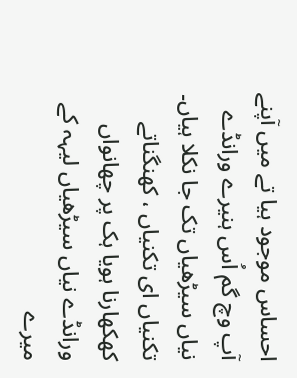احساس موجود ہیا تے میں آپنے آپ وچ گم اُس ہنیرے ورانڈے نیاں سیڑھیاں تک جا نکلا ہیاں۔
تکنیاں ای تکنیاں ، کھنگناتے کھکھارنا ہویا ہک پر چھانواں ورانڈے نیاں سیڑھیاں لیہہ کے میرے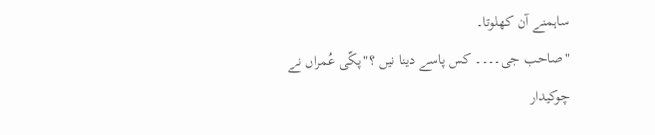ساہمنے آن کھلوتا۔
"صاحب جی۔۔۔۔ کس پاسے دینا نیں ؟"پکّی عُمراں نے چوکیدار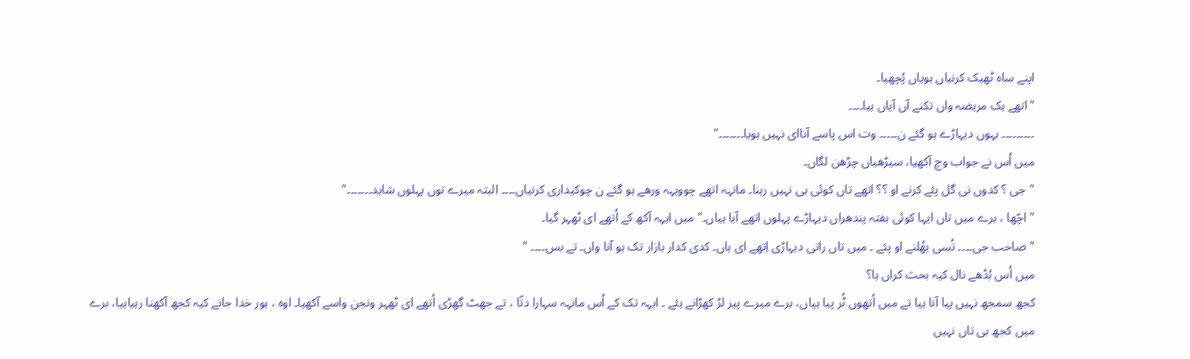اپنے ساہ ٹھیک کرنیاں ہویاں پُچھیا۔
"اتھے ہک مریضہ واں تکنے آں آیاں ہیا۔۔۔۔
۔۔۔۔۔۔۔۔۔ بہوں دیہاڑے ہو گئے ن۔۔۔۔۔ وت اس پاسے آناای نہیں ہویا۔۔۔۔۔۔۔"
میں اُس نے جواب وچ آکھیا، سیڑھیاں چڑھن لگاں۔
"جی ؟ کدوں نی گل پئے کرنے او ؟؟ اتھے تاں کوئی بی نہیں رہنا۔ مانہہ اتھے چوویہہ ورھے ہو گئے ن چوکیداری کرنیاں۔۔۔۔ البتہ میرے توں پہلوں شاید۔۔۔۔۔۔۔"
"اچّھا ، برے میں تاں ایہا کوئی ہفتہ پندھراں دیہاڑے پہلوں اتھے آیا ہیاں۔"میں ایہہ آکھ کے اُتھے ای ٹھہر گیا۔
"صاحب جی۔۔۔۔ تُسی بھُلنے او پئے ۔ میں تاں راتی دیہاڑی اِتھے ای ہاں۔ کدی کدار بازار تک ہو آنا واں۔ تے بس۔۔۔۔ "
میں اُس بُڈھے نال کیہ بحث کراں ہا؟
کجھ سمجھ نہیں پیا آنا ہیا تے میں اُتھوں ٹُر پیا ہیاں، برے میرے پیر لڑ کھڑانے ہئے ۔ ایہہ تک کے اُس مانہہ سہارا دتّا ، تے جھٹ گھڑی اُتھے ای ٹھہر ونجن واسے آکھیا۔ اوہ ، ہور خدا جانے کیہ کجھ آکھنا رہیاہیا، برے میں کجھ بی تاں نہیں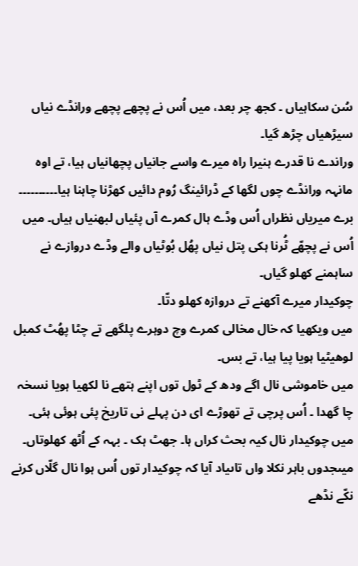سُن سکاہیاں ۔ کجھ چر بعد، میں اُس نے پچھے پچھے ورانڈے نیاں سیڑھیاں چڑھ گیا۔
وراندے نا قدرے ہنیرا راہ میرے واسے جانیاں پچھانیاں ہیا، تے اوہ مانہہ ورانڈے چوں لگھا کے ڈرائینگ رُوم دائیں کھڑنا چاہنا ہیا۔۔۔۔۔۔۔۔۔۔ برے میریاں نظراں اُس وڈے ہال کمرے آں پئیاں لبھنیاں ہیاں۔ میں اُس نے پچھّے ٹُرنا ہکی پتل نیاں پھُل بُوٹیاں والے وڈے دروازے نے ساہمنے کھلو گیاں۔
چوکیدار میرے آکھنے تے دروازہ کھلو دتّا۔
میں ویکھیا کہ خال مخالی کمرے وچ دوہرے پلگھے تے چٹا پھُٹ کمبل لوھیٹیا ہویا پیا ہیا، تے بس۔
میں خاموشی نال اگے ودھ کے ٹول توں اپنے ہتھے نا لکھیا ہویا نسخہ چا گھدا ۔ اُس پرچی تے تھوڑے ای دن پہلے نی تاریخ پئی ہوئی ہئی۔ میں چوکیدار نال کیہ بحث کراں ہا۔ جھٹ ہک ۔ بہہ کے اُٹھ کھلوتاں۔
میںجدوں باہر نکلا واں تاںیاد آیا کہ چوکیدار توں اُس ہوا نال گلّاں کرنے نکّے نڈھے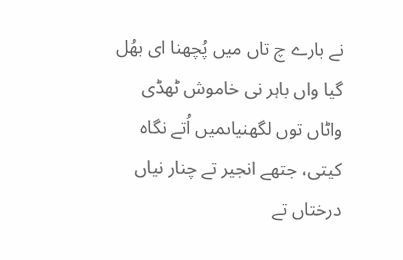نے بارے چ تاں میں پُچھنا ای بھُل گیا واں باہر نی خاموش ٹھڈی واٹاں توں لگھنیاںمیں اُتے نگاہ کیتی، جتھے انجیر تے چنار نیاں درختاں تے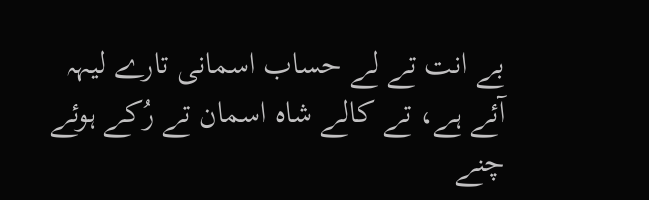بے انت تے لے حساب اسمانی تارے لیہہ آئے ہے، تے کالے شاہ اسمان تے رُکے ہوئے چنے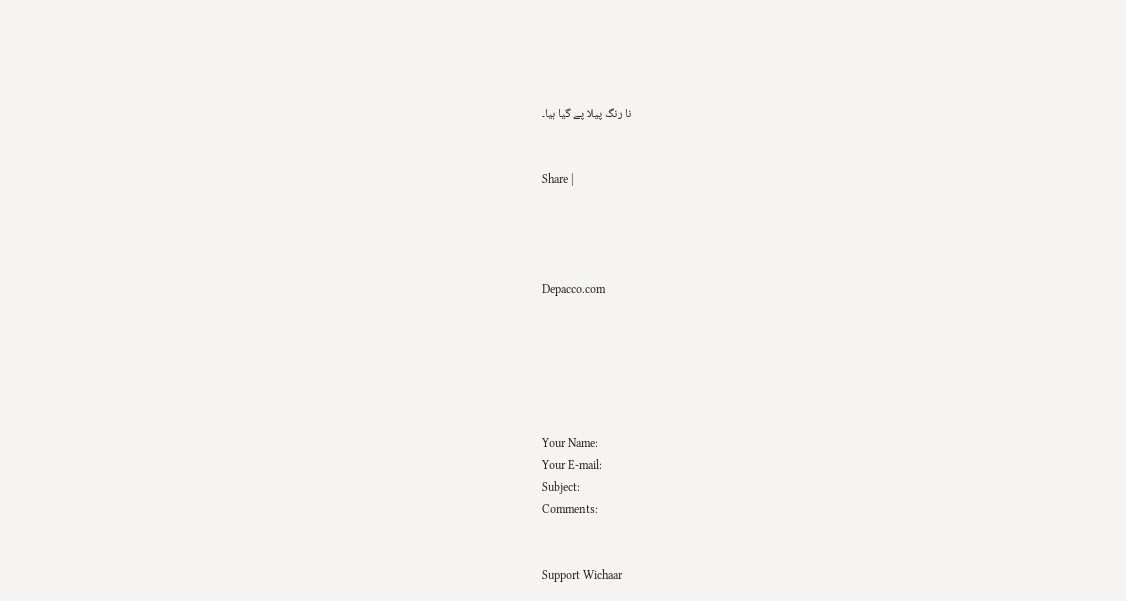نا رنگ پیلا پے گیا ہیا۔


Share |




Depacco.com






Your Name:
Your E-mail:
Subject:
Comments:


Support Wichaar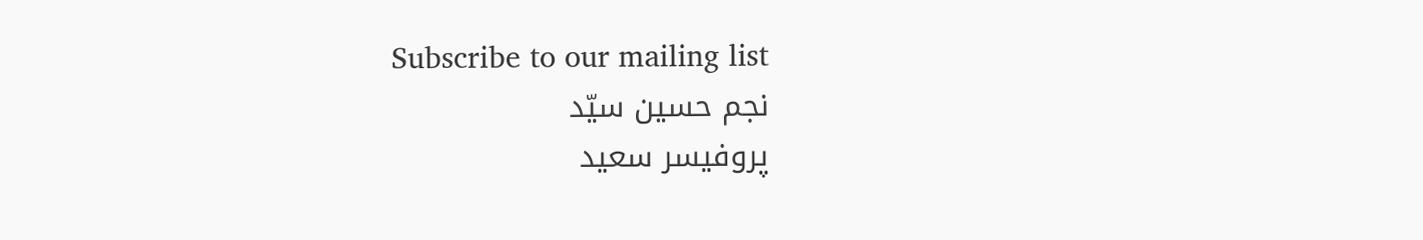Subscribe to our mailing list
نجم حسین سیّد
پروفیسر سعید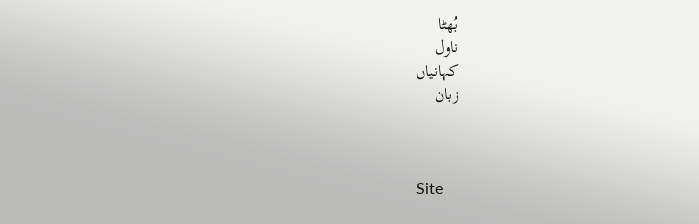بُھٹا
ناول
کہانیاں
زبان



Site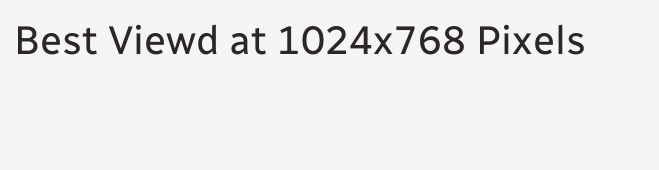Best Viewd at 1024x768 Pixels